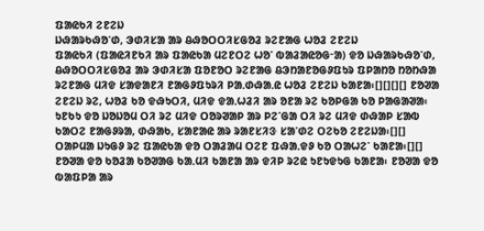ᱯᱟᱭᱠᱤ ᱮᱱᱮᱡ
ᱡᱷᱟᱨᱠᱷᱚᱸᱰ, ᱳᱰᱤᱥᱟ ᱟᱨ ᱪᱷᱚᱛᱛᱤᱥᱜᱚᱲ ᱨᱮᱱᱟᱜ ᱦᱚᱲ ᱮᱱᱮᱡ
ᱯᱟᱭᱠᱤ (ᱯᱟᱭᱤᱱᱠᱤ ᱟᱨ ᱯᱟᱭᱠᱟ ᱢᱮᱱᱛᱮ ᱦᱚᱸ ᱵᱟᱲᱟᱭᱚᱜᱼᱟ) ᱫᱚ ᱡᱷᱟᱨᱠᱷᱚᱸᱰ, ᱪᱷᱚᱛᱛᱤᱥᱜᱚᱲ ᱟᱨ ᱳᱰᱤᱥᱟ ᱯᱚᱱᱚᱛ ᱨᱮᱱᱟᱜ ᱪᱳᱴᱟᱱᱚᱜᱽᱯᱩᱨ ᱯᱞᱟᱴᱚ ᱴᱚᱴᱷᱟ ᱨᱮᱱᱟᱜ ᱢᱤᱫ ᱥᱟᱫᱟᱱᱤ ᱱᱟᱜᱽᱯᱩᱨᱤ ᱞᱟᱹᱰᱷᱟᱹᱭ ᱦᱚᱲ ᱮᱱᱮᱡ ᱠᱟᱱᱟ᱾[][][][] ᱱᱚᱣᱟ ᱮᱱᱮᱡ ᱨᱮ, ᱦᱚᱲ ᱠᱚ ᱫᱷᱩᱛᱤ, ᱢᱤᱫ ᱫᱟᱹᱦᱲᱤ ᱟᱨ ᱚᱱᱟ ᱨᱮ ᱠᱚᱞᱜᱟ ᱠᱚ ᱞᱟᱜᱟᱣᱟ᱾ ᱩᱱᱠᱩ ᱫᱚ ᱡᱚᱡᱚᱢ ᱛᱤ ᱨᱮ ᱢᱤᱫ ᱛᱚᱨᱣᱟᱞ ᱟᱨ ᱞᱮᱸᱜᱟ ᱛᱤ ᱨᱮ ᱢᱤᱫ ᱰᱷᱟᱞ ᱥᱟᱵ ᱠᱟᱛᱮ ᱱᱟᱜᱽᱨᱟ, ᱰᱷᱟᱠ, ᱥᱟᱱᱟᱭ ᱟᱨ ᱨᱟᱱᱥᱤᱝ ᱥᱟᱸᱰᱮ ᱛᱮᱠᱚ ᱮᱱᱮᱡᱟ᱾[][] ᱛᱟᱞᱢᱟ ᱡᱩᱜᱽ ᱨᱮ ᱯᱟᱭᱠᱟ ᱫᱚ ᱛᱟᱲᱟᱢ ᱛᱮᱱ ᱯᱷᱟᱹᱫᱽ ᱠᱚ ᱛᱟᱦᱮᱸ ᱠᱟᱱᱟ᱾[][] ᱱᱚᱣᱟ ᱫᱚ ᱠᱚᱲᱟ ᱠᱚᱣᱟᱜ ᱠᱟᱹᱢᱤ ᱠᱟᱱᱟ ᱟᱨ ᱫᱤᱞ ᱨᱮᱭ ᱩᱱᱩᱫᱩᱜ ᱠᱟᱱᱟ᱾ ᱱᱚᱣᱟ ᱫᱚ ᱵᱟᱯᱞᱟ ᱟᱨ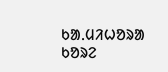ᱠᱟᱹᱢᱤᱦᱚᱨᱟ ᱠᱚᱨᱮ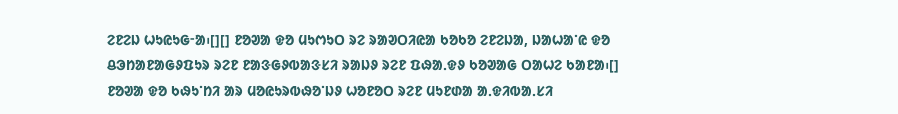ᱮᱱᱮᱡ ᱦᱩᱭᱩᱜᱼᱟ᱾[][] ᱱᱚᱣᱟ ᱫᱚ ᱢᱩᱬᱩᱛ ᱨᱮ ᱨᱟᱣᱛᱤᱭᱟ ᱠᱚᱠᱚ ᱮᱱᱮᱡᱟ, ᱡᱟᱦᱟᱸᱭ ᱫᱚ ᱪᱳᱴᱟᱱᱟᱜᱽᱯᱩᱨ ᱨᱮᱱ ᱱᱟᱝᱜᱽᱵᱟᱝᱥᱤ ᱨᱟᱡᱽ ᱨᱮᱱ ᱯᱷᱟᱹᱫᱽ ᱠᱚᱣᱟᱜ ᱛᱟᱦᱮ ᱠᱟᱱᱟ᱾[] ᱱᱚᱣᱟ ᱫᱚ ᱠᱷᱩᱸᱴᱤ ᱟᱨ ᱢᱚᱭᱩᱨᱵᱷᱚᱸᱡᱽ ᱦᱚᱱᱚᱛ ᱨᱮᱱ ᱢᱩᱱᱰᱟ ᱟᱹᱫᱤᱵᱟᱹᱥᱤ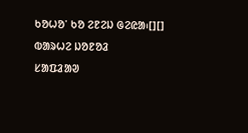ᱠᱚᱦᱚᱸ ᱠᱚ ᱮᱱᱮᱡ ᱜᱮᱭᱟ᱾[][]
ᱵᱟᱨᱦᱮ ᱡᱚᱱᱚᱲ
ᱥᱟᱯᱲᱟᱣ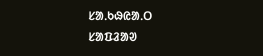ᱥᱟᱹᱠᱷᱭᱟᱹᱛ
ᱥᱟᱯᱲᱟᱣ